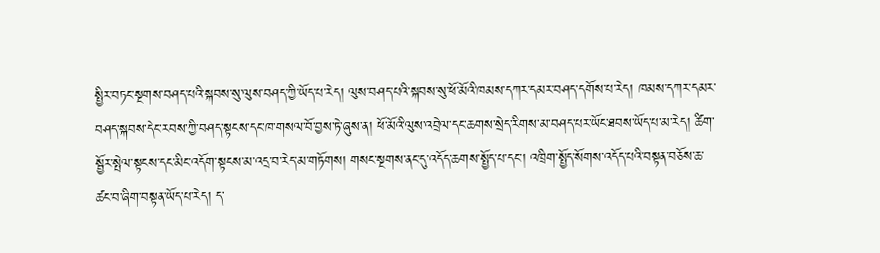སྤྱིར་བཏང་སྔགས་བཤད་པའི་སྐབས་སུ་ལུས་བཤད་ཀྱི་ཡོད་པ་རེད། ལུས་བཤད་པའི་སྐབས་སུ་ཕོ་མོའི་ཁམས་དཀར་དམར་བཤད་དགོས་པ་རེད། ཁམས་དཀར་དམར་བཤད་སྐབས་དེང་རབས་ཀྱི་བཤད་སྟངས་དང་ཁ་གསལ་བོ་བྱས་ཏེ་ཞུས་ན། ཕོ་མོའི་ལུས་འབྲེལ་དང་ཆགས་སྲེད་རིགས་མ་བཤད་པར་ཡོང་ཐབས་ཡོད་པ་མ་རེད། ཚིག་སྦྱོར་སྤེལ་སྟངས་དང་མིང་འདོག་སྟངས་མ་འདྲ་བ་རེད་མ་གཏོགས། གསང་སྔགས་ནང་དུ་འདོད་ཆགས་སྤྱོད་པ་དང་། འཁྲིག་སྤྱོད་སོགས་འདོད་པའི་བསྟན་བཅོས་ཆ་ཚང་བ་ཞིག་བསྟན་ཡོད་པ་རེད། ད་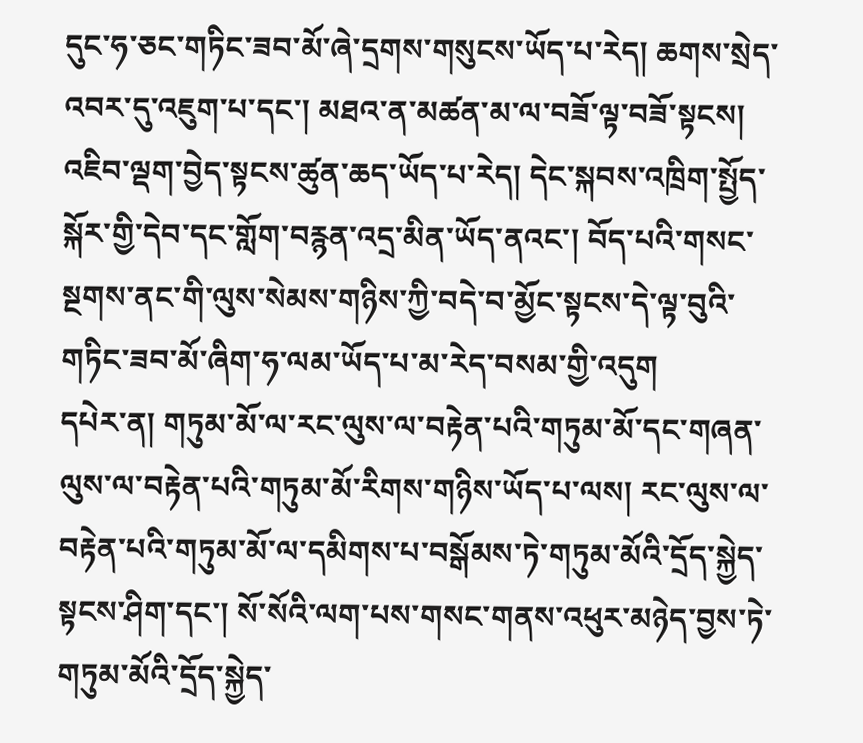དུང་ཧ་ཅང་གཏིང་ཟབ་མོ་ཞེ་དྲགས་གསུངས་ཡོད་པ་རེད། ཆགས་སྲེད་འབར་དུ་འཇུག་པ་དང་། མཐའ་ན་མཚན་མ་ལ་བཟོ་ལྟ་བཟོ་སྟངས། འཇིབ་ལྡག་བྱེད་སྟངས་ཚུན་ཆད་ཡོད་པ་རེད། དེང་སྐབས་འཁྲིག་སྤྱོད་སྐོར་གྱི་དེབ་དང་གློག་བརྙན་འདྲ་མིན་ཡོད་ནའང་། བོད་པའི་གསང་སྔགས་ནང་གི་ལུས་སེམས་གཉིས་ཀྱི་བདེ་བ་མྱོང་སྟངས་དེ་ལྟ་བུའི་གཏིང་ཟབ་མོ་ཞིག་ཧ་ལམ་ཡོད་པ་མ་རེད་བསམ་གྱི་འདུག
དཔེར་ན། གཏུམ་མོ་ལ་རང་ལུས་ལ་བརྟེན་པའི་གཏུམ་མོ་དང་གཞན་ལུས་ལ་བརྟེན་པའི་གཏུམ་མོ་རིགས་གཉིས་ཡོད་པ་ལས། རང་ལུས་ལ་བརྟེན་པའི་གཏུམ་མོ་ལ་དམིགས་པ་བསྒོམས་ཏེ་གཏུམ་མོའི་དྲོད་སྐྱེད་སྟངས་ཤིག་དང་། སོ་སོའི་ལག་པས་གསང་གནས་འཕུར་མཉེད་བྱས་ཏེ་གཏུམ་མོའི་དྲོད་སྐྱེད་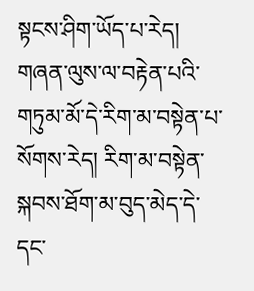སྟངས་ཤིག་ཡོད་པ་རེད། གཞན་ལུས་ལ་བརྟེན་པའི་གཏུམ་མོ་དེ་རིག་མ་བསྟེན་པ་སོགས་རེད། རིག་མ་བསྟེན་སྐབས་ཐོག་མ་བུད་མེད་དེ་དང་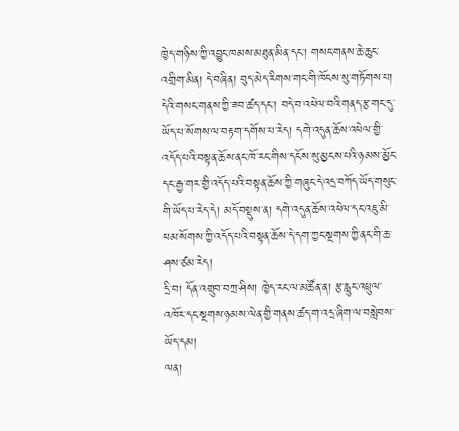ཁྱེད་གཉིས་ཀྱི་འབྱུང་ཁམས་མཐུན་མིན་དང་། གསང་གནས་ཆེ་ཆུང་འགྲིག་མིན། དེ་བཞིན། བུད་མེད་རིགས་གང་གི་ཁོངས་སུ་གཏོགས་པ། དེའི་གསང་གནས་ཀྱི་ཟབ་ཚད་དང་། བདེ་བ་འཕེལ་བའི་གནད་རྩ་གང་དུ་ཡོད་པ་སོགས་ལ་བརྟག་དགོས་པ་རེད། དགེ་འདུན་ཆོས་འཕེལ་གྱི་འདོད་པའི་བསྟན་ཆོས་ནང་ཁོ་རང་གིས་དངོས་སུ་མྱངས་པའི་ཉམས་མྱོང་དང་རྒྱ་གར་གྱི་འདོད་པའི་བསྟན་ཆོས་ཀྱི་གཞུང་དེ་འདྲ་བཀོད་ཡོད་གསུང་གི་ཡོད་པ་རེད་དེ། མདོ་བསྡུས་ན། དགེ་འདུན་ཆོས་འཕེལ་དང་འཇུ་མི་ཕམ་སོགས་ཀྱི་འདོད་པའི་བསྟན་ཆོས་དེ་དག་ཀྱང་སྔགས་ཀྱི་ནང་གི་ཆ་ཤས་ཙམ་རེད།
དྲི་བ། དོན་འགྲུབ་བཀྲ་ཤིས། ཁྱེད་རང་ལ་མཚོན་ན། རྩ་རླུང་འཕྲུལ་འཁོར་དང་སྔགས་ཉམས་ལེན་གྱི་གནས་ཚད་ག་འདྲ་ཞིག་ལ་བསླེབས་ཡོད་དམ།
ལན།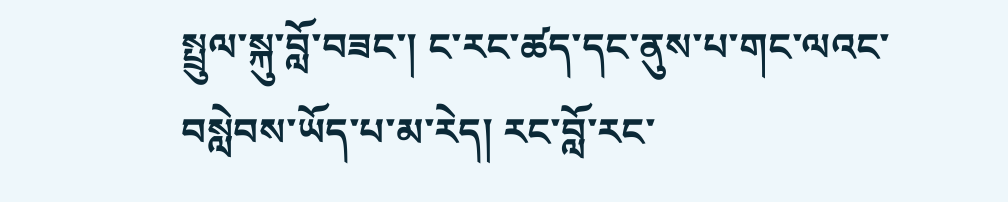སྤྲུལ་སྐུ་བློ་བཟང་། ང་རང་ཚད་དང་ནུས་པ་གང་ལའང་བསླེབས་ཡོད་པ་མ་རེད། རང་བློ་རང་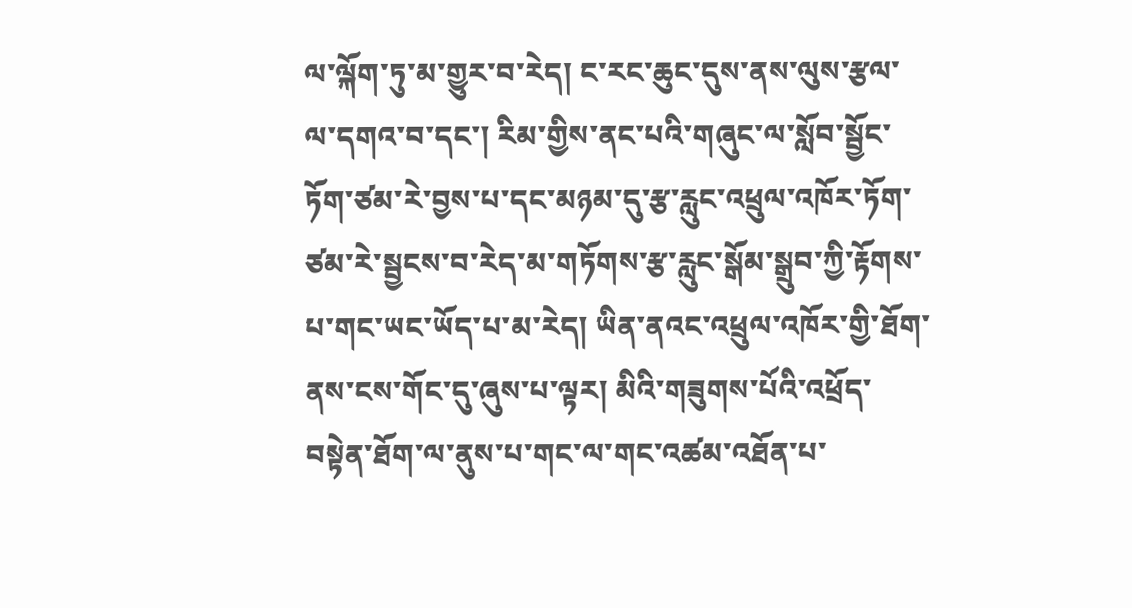ལ་ལྐོག་ཏུ་མ་གྱུར་བ་རེད། ང་རང་ཆུང་དུས་ནས་ལུས་རྩལ་ལ་དགའ་བ་དང་། རིམ་གྱིས་ནང་པའི་གཞུང་ལ་སློབ་སྦྱོང་ཏོག་ཙམ་རེ་བྱས་པ་དང་མཉམ་དུ་རྩ་རླུང་འཕྲུལ་འཁོར་ཏོག་ཙམ་རེ་སྦྱངས་བ་རེད་མ་གཏོགས་རྩ་རླུང་སྒོམ་སྒྲུབ་ཀྱི་རྟོགས་པ་གང་ཡང་ཡོད་པ་མ་རེད། ཡིན་ནའང་འཕྲུལ་འཁོར་གྱི་ཐོག་ནས་ངས་གོང་དུ་ཞུས་པ་ལྟར། མིའི་གཟུགས་པོའི་འཕྲོད་བསྟེན་ཐོག་ལ་ནུས་པ་གང་ལ་གང་འཚམ་འཐོན་པ་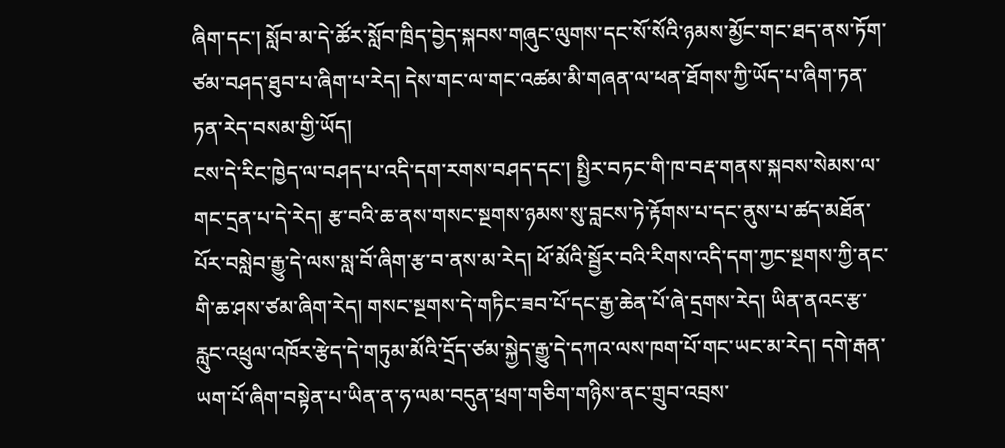ཞིག་དང་། སློབ་མ་དེ་ཚོར་སློབ་ཁྲིད་བྱེད་སྐབས་གཞུང་ལུགས་དང་སོ་སོའི་ཉམས་མྱོང་གང་ཐད་ནས་ཏོག་ཙམ་བཤད་ཐུབ་པ་ཞིག་པ་རེད། དེས་གང་ལ་གང་འཚམ་མི་གཞན་ལ་ཕན་ཐོགས་ཀྱི་ཡོད་པ་ཞིག་ཏན་ཏན་རེད་བསམ་གྱི་ཡོད།
ངས་དེ་རིང་ཁྱེད་ལ་བཤད་པ་འདི་དག་རགས་བཤད་དང་། སྤྱིར་བཏང་གི་ཁ་བརྡ་གནས་སྐབས་སེམས་ལ་གང་དྲན་པ་དེ་རེད། རྩ་བའི་ཆ་ནས་གསང་སྔགས་ཉམས་སུ་བླངས་ཏེ་རྟོགས་པ་དང་ནུས་པ་ཚད་མཐོན་པོར་བསླེབ་རྒྱུ་དེ་ལས་སླ་བོ་ཞིག་རྩ་བ་ནས་མ་རེད། ཕོ་མོའི་སྦྱོར་བའི་རིགས་འདི་དག་ཀྱང་སྔགས་ཀྱི་ནང་གི་ཆ་ཤས་ཙམ་ཞིག་རེད། གསང་སྔགས་དེ་གཏིང་ཟབ་པོ་དང་རྒྱ་ཆེན་པོ་ཞེ་དྲགས་རེད། ཡིན་ནའང་རྩ་རླུང་འཕྲུལ་འཁོར་རྩེད་དེ་གཏུམ་མོའི་དྲོད་ཙམ་སྐྱེད་རྒྱུ་དེ་དཀའ་ལས་ཁག་པོ་གང་ཡང་མ་རེད། དགེ་རྒན་ཡག་པོ་ཞིག་བསྟེན་པ་ཡིན་ན་ཧ་ལམ་བདུན་ཕྲག་གཅིག་གཉིས་ནང་གྲུབ་འབྲས་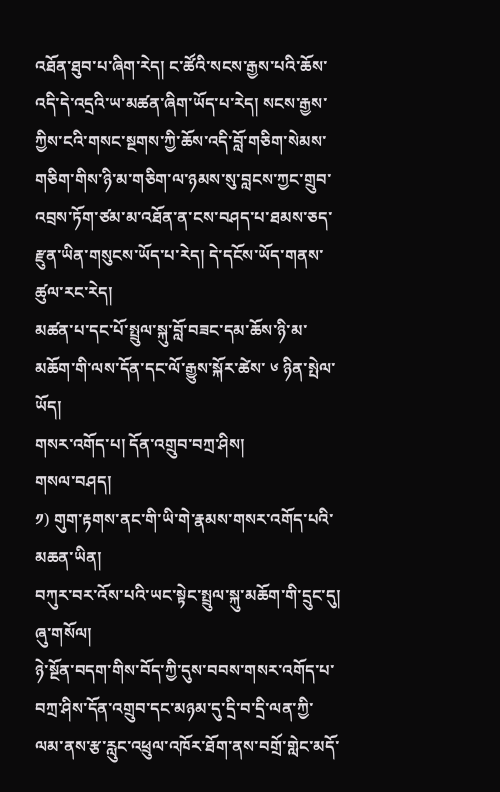འཐོན་ཐུབ་པ་ཞིག་རེད། ང་ཚོའི་སངས་རྒྱས་པའི་ཆོས་འདི་དེ་འདྲའི་ཡ་མཚན་ཞིག་ཡོད་པ་རེད། སངས་རྒྱས་ཀྱིས་ངའི་གསང་སྔགས་ཀྱི་ཆོས་འདི་བློ་གཅིག་སེམས་གཅིག་གིས་ཉི་མ་གཅིག་ལ་ཉམས་སུ་བླངས་ཀྱང་གྲུབ་འབྲས་ཏོག་ཙམ་མ་འཐོན་ན་ངས་བཤད་པ་ཐམས་ཅད་རྫུན་ཡིན་གསུངས་ཡོད་པ་རེད། དེ་དངོས་ཡོད་གནས་ཚུལ་རང་རེད།
མཚན་པ་དང་པོ་སྤྲུལ་སྐུ་བློ་བཟང་དམ་ཆོས་ཉི་མ་མཆོག་གི་ལས་དོན་དང་ལོ་རྒྱུས་སྐོར་ཚེས་ ༦ ཉིན་སྤེལ་ཡོད།
གསར་འགོད་པ། དོན་འགྲུབ་བཀྲ་ཤིས།
གསལ་བཤད།
༡) གུག་རྟགས་ནང་གི་ཡི་གེ་རྣམས་གསར་འགོད་པའི་མཆན་ཡིན།
བཀུར་བར་འོས་པའི་ཡང་སྟེང་སྤྲུལ་སྐུ་མཆོག་གི་དྲུང་དུ།
ཞུ་གསོལ།
ཉེ་སྔོན་བདག་གིས་བོད་ཀྱི་དུས་བབས་གསར་འགོད་པ་བཀྲ་ཤིས་དོན་འགྲུབ་དང་མཉམ་དུ་དྲི་བ་དྲི་ལན་ཀྱི་ལམ་ནས་རྩ་རླུང་འཕྲུལ་འཁོར་ཐོག་ནས་བགྲོ་གླེང་མདོ་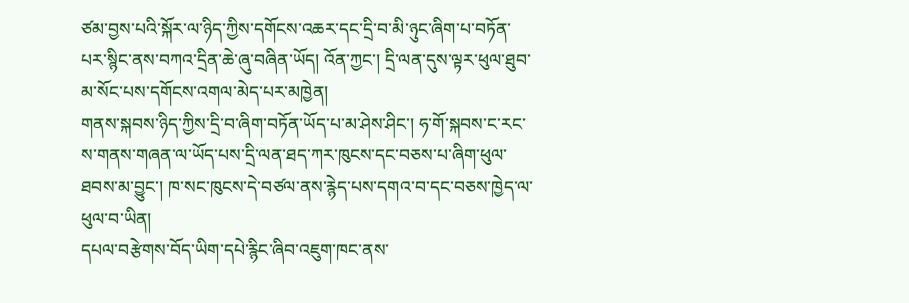ཙམ་བྱས་པའི་སྐོར་ལ་ཉིད་ཀྱིས་དགོངས་འཆར་དང་དྲི་བ་མི་ཉུང་ཞིག་པ་བཏོན་པར་སྙིང་ནས་བཀའ་དྲིན་ཆེ་ཞུ་བཞིན་ཡོད། འོན་ཀྱང་། དྲི་ལན་དུས་ལྟར་ཕུལ་ཐུབ་མ་སོང་པས་དགོངས་འགལ་མེད་པར་མཁྱེན།
གནས་སྐབས་ཉིད་ཀྱིས་དྲི་བ་ཞིག་བཏོན་ཡོད་པ་མ་ཤེས་ཤིང་། ཧ་གོ་སྐབས་ང་རང་ས་གནས་གཞན་ལ་ཡོད་པས་དྲི་ལན་ཐད་ཀར་ཁུངས་དང་བཅས་པ་ཞིག་ཕུལ་ཐབས་མ་བྱུང་། ཁ་སང་ཁུངས་དེ་བཙལ་ནས་རྙེད་པས་དགའ་བ་དང་བཅས་ཁྱེད་ལ་ཕུལ་བ་ཡིན།
དཔལ་བརྩེགས་བོད་ཡིག་དཔེ་རྙིང་ཞིབ་འཇུག་ཁང་ནས་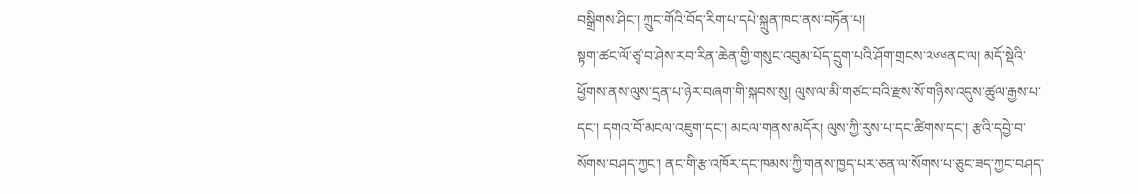བསྒྲིགས་ཤིང་། ཀྲུང་གོའི་བོད་རིག་པ་དཔེ་སྐྲུན་ཁང་ནས་བཏོན་པ།
སྟག་ཚང་ལོ་ཙྭ་བ་ཤེས་རབ་རིན་ཆེན་གྱི་གསུང་འབུམ་པོད་དྲུག་པའི་ཤོག་གྲངས་༢༦༦ནང་ལ། མདོ་སྡེའི་ཕྱོགས་ནས་ལུས་དྲན་པ་ཉེར་བཞག་གི་སྐབས་སུ། ལུས་ལ་མི་གཙང་བའི་རྫས་སོ་གཉིས་འདུས་ཚུལ་རྒྱས་པ་དང་། དགའ་བོ་མངལ་འཇུག་དང་། མངལ་གནས་མདོར། ལུས་ཀྱི་རུས་པ་དང་ཚིགས་དང་། རྩའི་དབྱེ་བ་སོགས་བཤད་ཀྱང་། ནང་གི་རྩ་འཁོར་དང་ཁམས་ཀྱི་གནས་ཁྱད་པར་ཅན་ལ་སོགས་པ་ཅུང་ཟད་ཀྱང་བཤད་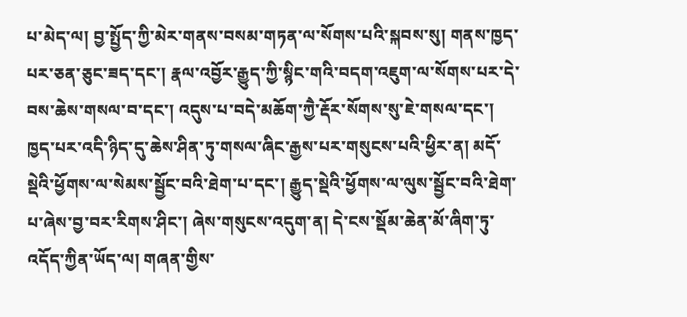པ་མེད་ལ། བྱ་སྤྱོད་ཀྱི་མེར་གནས་བསམ་གཏན་ལ་སོགས་པའི་སྐབས་སུ། གནས་ཁྱད་པར་ཅན་ཅུང་ཟད་དང་། རྣལ་འབྱོར་རྒྱུད་ཀྱི་སྙིང་གའི་བདག་འཇུག་ལ་སོགས་པར་དེ་བས་ཆེས་གསལ་བ་དང་། འདུས་པ་བདེ་མཆོག་ཀྱཻ་རྡོར་སོགས་སུ་ཇེ་གསལ་དང་། ཁྱད་པར་འདི་ཉིད་དུ་ཆེས་ཤིན་ཏུ་གསལ་ཞིང་རྒྱས་པར་གསུངས་པའི་ཕྱིར་ན། མདོ་སྡེའི་ཕྱོགས་ལ་སེམས་སྦྱོང་བའི་ཐེག་པ་དང་། རྒྱུད་སྡེའི་ཕྱོགས་ལ་ལུས་སྦྱོང་བའི་ཐེག་པ་ཞེས་བྱ་བར་རིགས་ཤིང་། ཞེས་གསུངས་འདུག་ན། དེ་ངས་སྡོམ་ཆེན་མོ་ཞིག་ཏུ་འདོད་ཀྱིན་ཡོད་ལ། གཞན་གྱིས་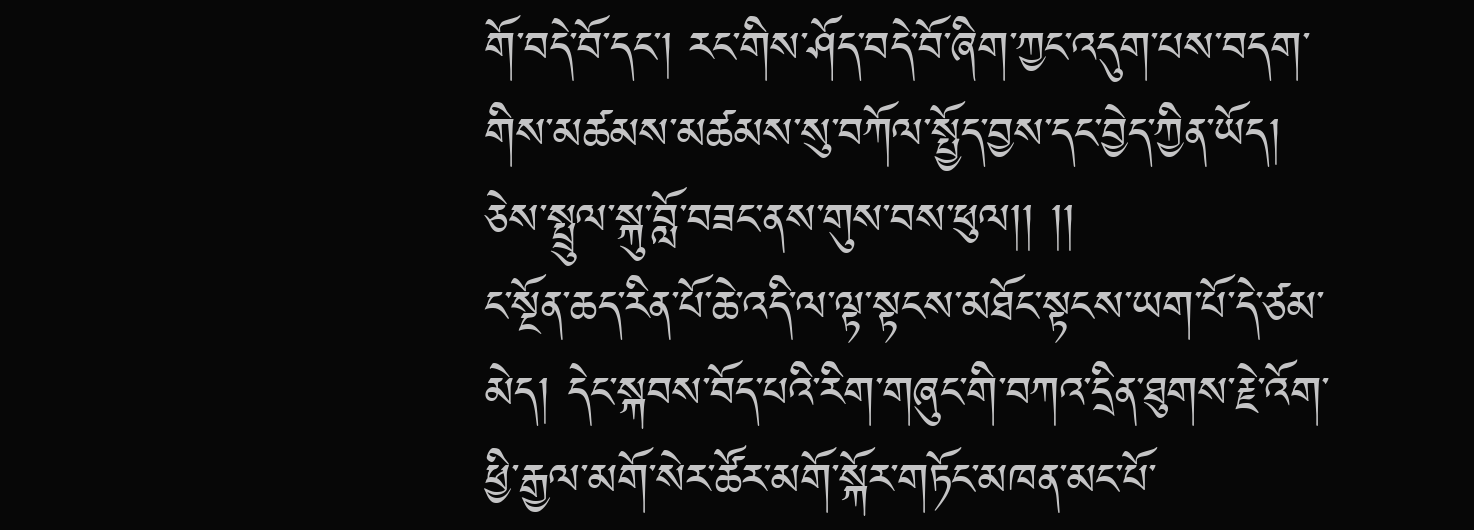གོ་བདེ་བོ་དང་། རང་གིས་ཤོད་བདེ་བོ་ཞིག་ཀྱང་འདུག་པས་བདག་གིས་མཚམས་མཚམས་སུ་བཀོལ་སྤྱོད་བྱས་དང་བྱེད་ཀྱིན་ཡོད། ཅེས་སྤྲུལ་སྐུ་བློ་བཟང་ནས་གུས་བས་ཕུལ།། །།
ང་སྔོན་ཆད་རིན་པོ་ཆེ་འདི་ལ་ལྟ་སྟངས་མཐོང་སྟངས་ཡག་པོ་དེ་ཙམ་མེད། དེང་སྐབས་བོད་པའི་རིག་གཞུང་གི་བཀའ་དྲིན་ཐུགས་རྗེ་འོག་ཕྱི་རྒྱལ་མགོ་སེར་ཚོར་མགོ་སྐོར་གཏོང་མཁན་མང་པོ་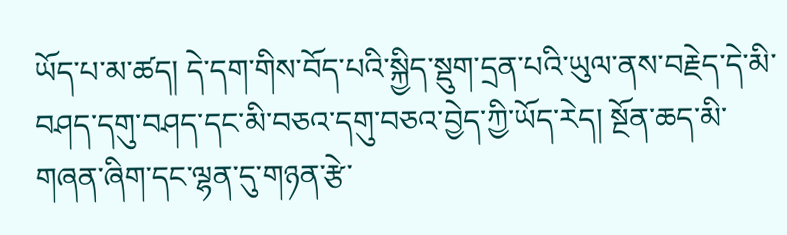ཡོད་པ་མ་ཚད། དེ་དག་གིས་བོད་པའི་སྐྱིད་སྡུག་དྲན་པའི་ཡུལ་ནས་བརྗེད་དེ་མི་བཤད་དགུ་བཤད་དང་མི་བཅའ་དགུ་བཅའ་བྱེད་ཀྱི་ཡོད་རེད། སྔོན་ཆད་མི་གཞན་ཞིག་དང་ལྷན་དུ་གཉན་རྩེ་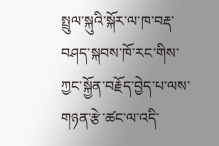སྤྲུལ་སྐུའི་སྐོར་ལ་ཁ་བརྡ་བཤད་སྐབས་ཁོ་རང་གིས་ཀྱང་སྐྱོན་བརྗོད་བྱེད་པ་ལས་གཉན་རྩེ་ཚང་ལ་འདི་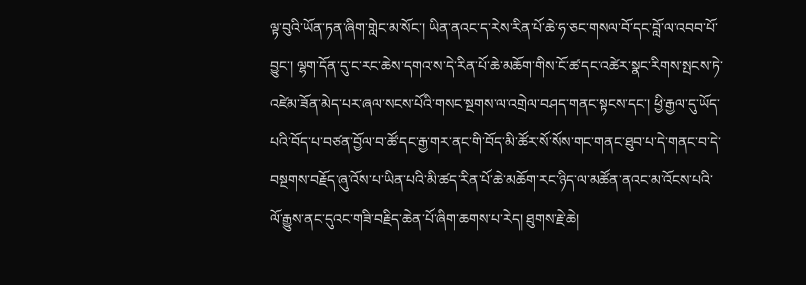ལྟ་བུའི་ཡོན་ཏན་ཞིག་གླེང་མ་སོང་། ཡིན་ནའང་ད་རེས་རིན་པོ་ཆེ་ཧ་ཅང་གསལ་བོ་དང་བློ་ལ་འབབ་པོ་བྱུང་། ལྷག་དོན་དུ་ང་རང་ཆེས་དགའ་ས་དེ་རིན་པོ་ཆེ་མཆོག་གིས་ངོ་ཚ་དང་འཚེར་སྣང་རིགས་སྤངས་ཏེ་འཛེམ་ཟོན་མེད་པར་ཞལ་སངས་པོའི་གསང་སྔགས་ལ་འགྲེལ་བཤད་གནང་སྟངས་དང་། ཕྱི་རྒྱལ་དུ་ཡོད་པའི་བོད་པ་བཙན་བྱོལ་བ་ཚོ་དང་རྒྱ་གར་ནང་གི་བོད་མི་ཚོར་སོ་སོས་གང་གནང་ཐུབ་པ་དེ་གནང་བ་དེ་བསྔགས་བརྗོད་ཞུ་འོས་པ་ཡིན་པའི་མི་ཚད་རིན་པོ་ཆེ་མཆོག་རང་ཉིད་ལ་མཚོན་ནའང་མ་འོངས་པའི་ལོ་རྒྱུས་ནང་དུའང་གཟི་བརྗིད་ཆེན་པོ་ཞིག་ཆགས་པ་རེད། ཐུགས་རྗེ་ཆེ།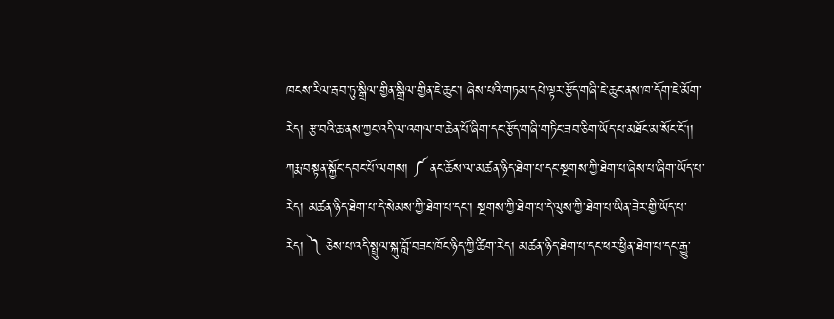ཁངས་རིལ་རྦབ་ཏུ་སྒྲིལ་གྱིན་སྒྲིལ་གྱིན་ཇེ་ཆུང་། ཞེས་པའི་གཏམ་དཔེ་ལྟར་རྩོད་གཞི་ཇེ་ཆུང་ནས་ཁ་དོག་ཇེ་མོག་རེད། རྩ་བའི་ཆ་ནས་ཀྱང་འདི་ལ་འགལ་བ་ཆེན་པོ་ཞིག་དང་རྩོད་གཞི་གཏིང་ཟབ་ཅིག་ཡོད་པ་མཐོང་མ་སོང་ངོ།།
ཀརྨ་བསྟན་སྐྱོང་དབང་པོ་ལགས། ༼ ནང་ཆོས་ལ་མཚན་ཉིད་ཐེག་པ་དང་སྔགས་ཀྱི་ཐེག་པ་ཞེས་པ་ཞིག་ཡོད་པ་རེད། མཚན་ཉིད་ཐེག་པ་དེ་སེམས་ཀྱི་ཐེག་པ་དང་། སྔགས་ཀྱི་ཐེག་པ་དེ་ལུས་ཀྱི་ཐེག་པ་ཡིན་ཟེར་གྱི་ཡོད་པ་རེད། ༽ ཅེས་པ་འདི་སྤྲུལ་སྐུ་བློ་བཟང་ཁོང་ཉིད་ཀྱི་ཚིག་རེད། མཚན་ཉིད་ཐེག་པ་དང་ཕར་ཕྱིན་ཐེག་པ་དང་རྒྱུ་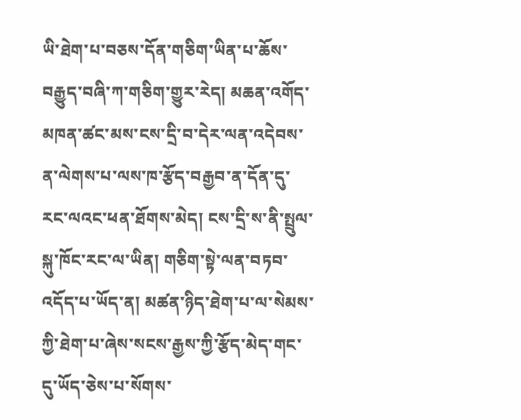ཡི་ཐེག་པ་བཅས་དོན་གཅིག་ཡིན་པ་ཆོས་བརྒྱུད་བཞི་ཀ་གཅིག་གྱུར་རེད། མཆན་འགོད་མཁན་ཚང་མས་ངས་དྲི་བ་དེར་ལན་འདེབས་ན་ལེགས་པ་ལས་ཁ་རྩོད་བརྒྱབ་ན་དོན་དུ་རང་ལའང་ཕན་ཐོགས་མེད། ངས་དྲི་ས་ནི་སྤྲུལ་སྐུ་ཁོང་རང་ལ་ཡིན། གཅིག་སྟེ་ལན་བཏབ་འདོད་པ་ཡོད་ན། མཚན་ཉིད་ཐེག་པ་ལ་སེམས་ཀྱི་ཐེག་པ་ཞེས་སངས་རྒྱས་ཀྱི་རྩོད་མེད་གང་དུ་ཡོད་ཅེས་པ་སོགས་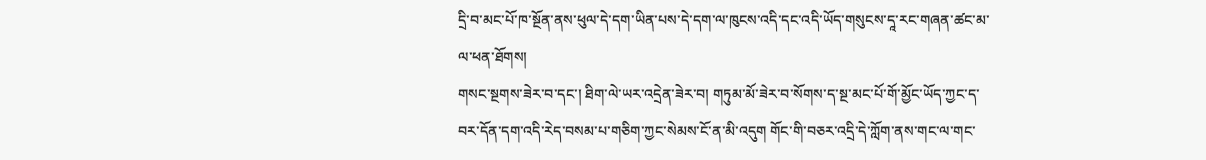དྲི་བ་མང་པོ་ཁ་སྔོན་ནས་ཕུལ་དེ་དག་ཡིན་པས་དེ་དག་ལ་ཁུངས་འདི་དང་འདི་ཡོད་གསུངས་དཱ་རང་གཞན་ཚང་མ་ལ་ཕན་ཐོགས།
གསང་སྔགས་ཟེར་བ་དང་། ཐིག་ལེ་ཡར་འདྲེན་ཟེར་བ། གཏུམ་མོ་ཟེར་བ་སོགས་ད་སྔ་མང་པོ་གོ་མྱོང་ཡོད་ཀྱང་ད་བར་དོན་དག་འདི་རེད་བསམ་པ་གཅིག་ཀྱང་སེམས་ངོ་ན་མི་འདུག གོང་གི་བཅར་འདྲི་དེ་ཀློག་ནས་གང་ལ་གང་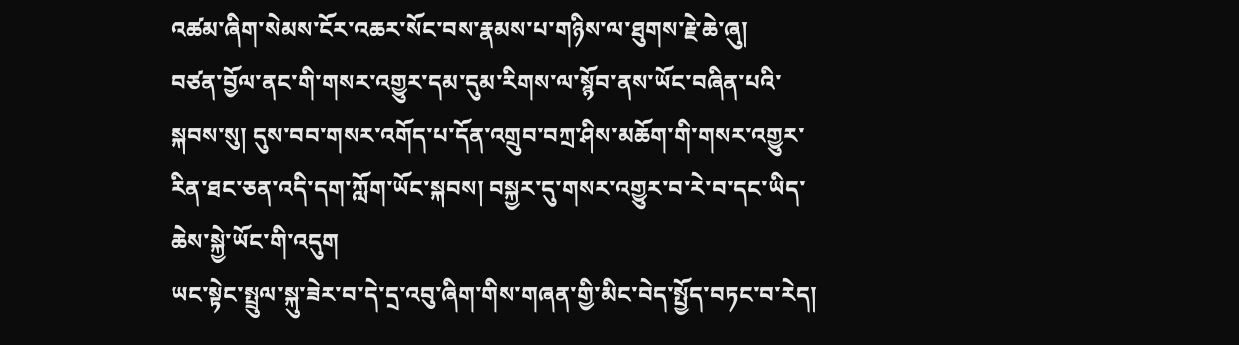འཚམ་ཞིག་སེམས་ངོར་འཆར་སོང་བས་རྣམས་པ་གཉིས་ལ་ཐུགས་རྗེ་ཆེ་ཞུ།
བཙན་བྱོལ་ནང་གི་གསར་འགྱུར་དམ་དུམ་རིགས་ལ་སྙོབ་ནས་ཡོང་བཞིན་པའི་སྐབས་སུ། དུས་བབ་གསར་འགོད་པ་དོན་འགྲུབ་བཀྲ་ཤིས་མཆོག་གི་གསར་འགྱུར་རིན་ཐང་ཅན་འདི་དག་ཀློག་ཡོང་སྐབས། བསྐྱར་དུ་གསར་འགྱུར་བ་རེ་བ་དང་ཡིད་ཆེས་སྐྱེ་ཡོང་གི་འདུག
ཡང་སྟེང་སྤྲུལ་སྐུ་ཟེར་བ་དེ་དྲ་འབུ་ཞིག་གིས་གཞན་གྱི་མིང་བེད་སྤྱོད་བཏང་བ་རེད།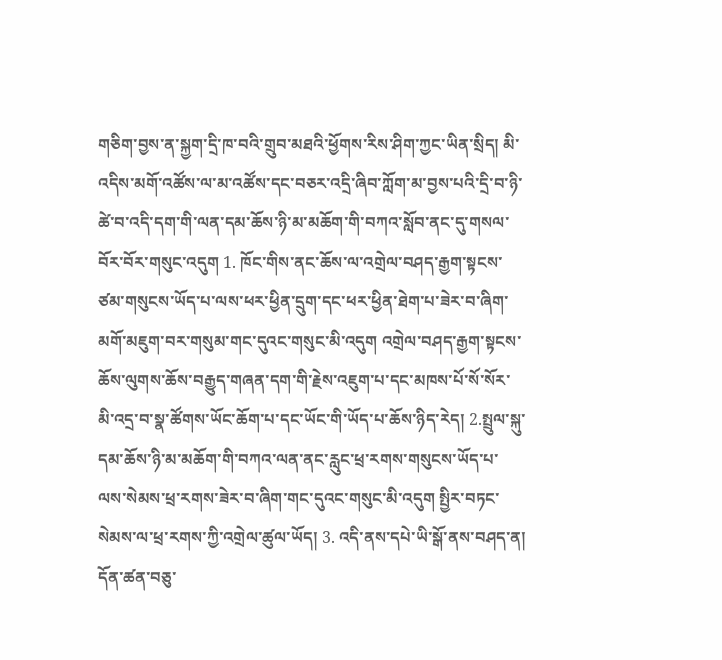གཅིག་བྱས་ན་སྐྱག་དྲི་ཁ་བའི་གྲུབ་མཐའི་ཕྱོགས་རིས་ཤིག་ཀྱང་ཡིན་སྲིད། མི་འདིས་མགོ་འཚོས་ལ་མ་འཚོས་དང་བཅར་འདྲི་ཞིབ་ཀློག་མ་བྱས་པའི་དྲི་བ་ཉི་ཚེ་བ་འདི་དག་གི་ལན་དམ་ཆོས་ཉི་མ་མཆོག་གི་བཀའ་སློབ་ནང་དུ་གསལ་བོར་བོར་གསུང་འདུག 1. ཁོང་གིས་ནང་ཆོས་ལ་འགྲེལ་བཤད་རྒྱག་སྟངས་ཙམ་གསུངས་ཡོད་པ་ལས་ཕར་ཕྱིན་དྲུག་དང་ཕར་ཕྱིན་ཐེག་པ་ཟེར་བ་ཞིག་མགོ་མཇུག་བར་གསུམ་གང་དུའང་གསུང་མི་འདུག འགྲེལ་བཤད་རྒྱག་སྟངས་ཆོས་ལུགས་ཆོས་བརྒྱུད་གཞན་དག་གི་རྗེས་འཇུག་པ་དང་མཁས་པོ་སོ་སོར་མི་འདྲ་བ་སྣ་ཚོགས་ཡོང་ཆོག་པ་དང་ཡོང་གི་ཡོད་པ་ཆོས་ཉིད་རེད། 2.སྤྲུལ་སྐུ་དམ་ཆོས་ཉི་མ་མཆོག་གི་བཀའ་ལན་ནང་རླུང་ཕྲ་རགས་གསུངས་ཡོད་པ་ལས་སེམས་ཕྲ་རགས་ཟེར་བ་ཞིག་གང་དུའང་གསུང་མི་འདུག སྤྱིར་བཏང་སེམས་ལ་ཕྲ་རགས་ཀྱི་འགྲེལ་ཚུལ་ཡོད། 3. འདི་ནས་དཔེ་ཡི་སྒོ་ནས་བཤད་ན། དོན་ཚན་བཅུ་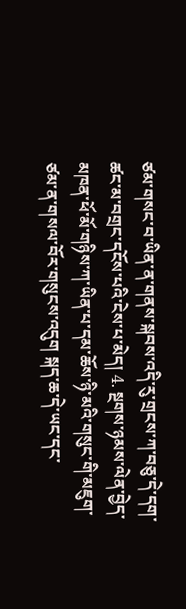ཙམ་གསང་བ་ཡིན་ན་གནས་སྐབས་འདི་རུ་གྲངས་ཀ་བཅུ་དེ་དག་ཚང་མ་བགྲང་དངོས་པའི་ངེས་པ་མེད། 4. སྔགས་ཉམས་ལེན་བྱེད་མཁན་ཕོ་མོ་གཉིས་ཀ་ཡིན་པ་དམ་ཆོས་ཉི་མའི་གསུང་གི་མཇུག་ཙམ་ན་གསལ་བོར་གསུངས་འདུག སྐད་ཆ་དེ་ཡང་དང་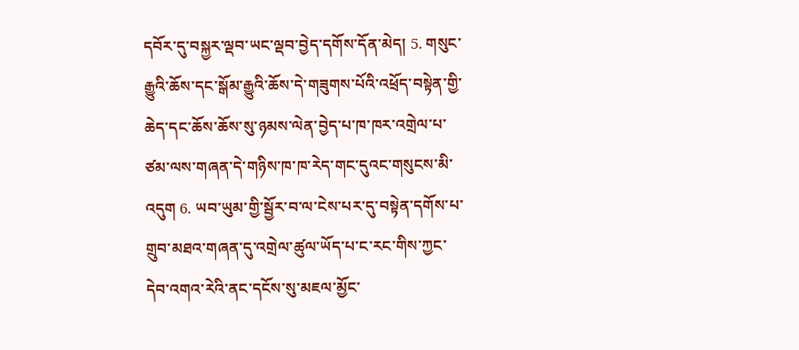དབོར་དུ་བསྐྱར་ལྡབ་ཡང་ལྡབ་བྱེད་དགོས་དོན་མེད། 5. གསུང་རྒྱུའི་ཆོས་དང་སྒོམ་རྒྱུའི་ཆོས་དེ་གཟུགས་པོའི་འཕྲོད་བསྟེན་གྱི་ཆེད་དང་ཆོས་ཆོས་སུ་ཉམས་ལེན་བྱེད་པ་ཁ་ཁར་འགྲེལ་པ་ཙམ་ལས་གཞན་དེ་གཉིས་ཁ་ཁ་རེད་གང་དུའང་གསུངས་མི་འདུག 6. ཡབ་ཡུམ་གྱི་སྦྱོར་བ་ལ་ངེས་པར་དུ་བསྟེན་དགོས་པ་གྲུབ་མཐའ་གཞན་དུ་འགྲེལ་ཚུལ་ཡོད་པ་ང་རང་གིས་ཀྱང་དེབ་འགའ་རེའི་ནང་དངོས་སུ་མཇལ་མྱོང་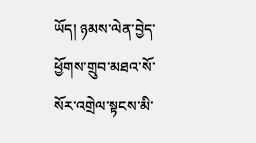ཡོད། ཉམས་ལེན་བྱེད་ཕྱོགས་གྲུབ་མཐའ་སོ་སོར་འགྲེལ་སྟངས་མི་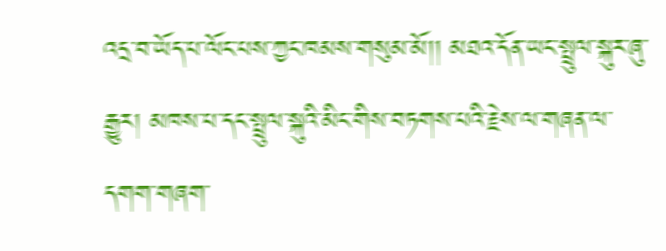འདྲ་བ་ཡོད་པ་ལོང་པས་ཀྱང་ཁམས་གསུམ་མོ།། མཐའ་དོན་ཡང་སྤྲུལ་སྐུར་ཞུ་རྒྱུར། མཁས་པ་དང་སྤྲུལ་སྐུའི་མིང་གིས་བཏགས་པའི་རྗེས་ལ་གཞན་ལ་དགག་གཞག་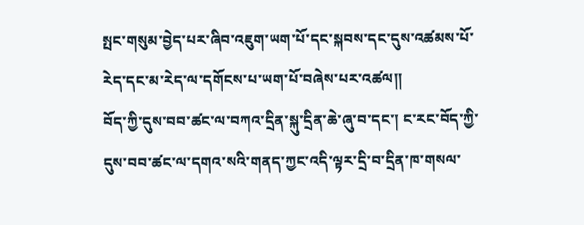སྤང་གསུམ་བྱེད་པར་ཞིབ་འཇུག་ཡག་པོ་དང་སྐབས་དང་དུས་འཚམས་པོ་རེད་དང་མ་རེད་ལ་དགོངས་པ་ཡག་པོ་བཞེས་པར་འཚལ།།
བོད་ཀྱི་དུས་བབ་ཚང་ལ་བཀའ་དྲིན་སྐུ་དྲིན་ཆེ་ཞུ་བ་དང་། ང་རང་བོད་ཀྱི་དུས་བབ་ཚང་ལ་དགའ་སའི་གནད་ཀྱང་འདི་ལྟར་དྲི་བ་དྲིན་ཁ་གསལ་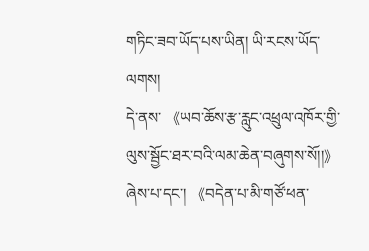གཏིང་ཟབ་ཡོད་པས་ཡིན། ཡི་རངས་ཡོད་ལགས།
དེ་ནས་ 《ཡབ་ཆོས་རྩ་རླུང་འཕྲུལ་འཁོར་གྱི་ལུས་སྦྱོང་ཐར་བའི་ལམ་ཆེན་བཞུགས་སོ།།》 ཞེས་པ་དང་། 《བདེན་པ་མི་གཙོ་ཕན་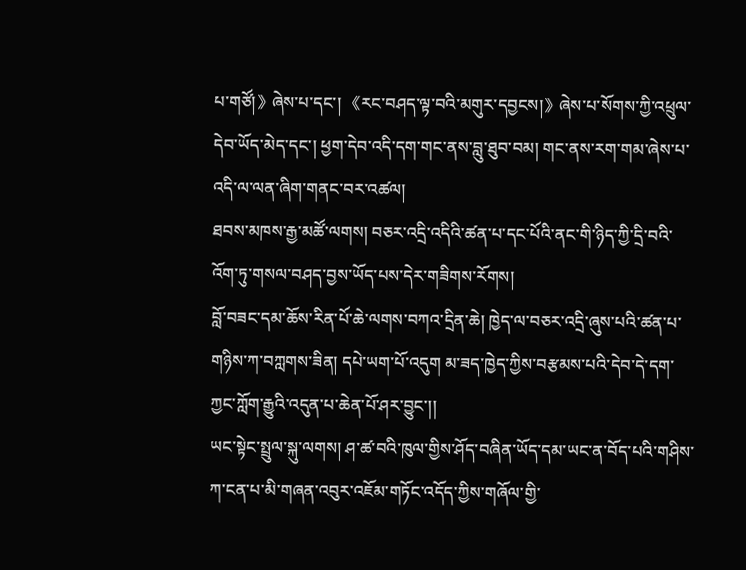པ་གཙོ།》ཞེས་པ་དང་། 《རང་བཤད་ལྟ་བའི་མགུར་དབྱངས།》ཞེས་པ་སོགས་ཀྱི་འཕྲུལ་དེབ་ཡོད་མེད་དང་། ཕྱག་དེབ་འདི་དག་གང་ནས་བླུ་ཐུབ་བམ། གང་ནས་རག་གམ་ཞེས་པ་འདི་ལ་ལན་ཞིག་གནང་བར་འཚལ།
ཐབས་མཁས་རྒྱ་མཚོ་ལགས། བཅར་འདྲི་འདིའི་ཚན་པ་དང་པོའི་ནང་གི་ཉིད་ཀྱི་དྲི་བའི་འོག་ཏུ་གསལ་བཤད་བྱས་ཡོད་པས་དེར་གཟིགས་རོགས།
བློ་བཟང་དམ་ཆོས་རིན་པོ་ཆེ་ལགས་བཀའ་དྲིན་ཆེ། ཁྱེད་ལ་བཅར་འདྲི་ཞུས་པའི་ཚན་པ་གཉིས་ཀ་བཀླགས་ཟིན། དཔེ་ཡག་པོ་འདུག མ་ཟད་ཁྱེད་ཀྱིས་བརྩམས་པའི་དེབ་དེ་དག་ཀྱང་ཀློག་རྒྱུའི་འདུན་པ་ཆེན་པོ་ཤར་བྱུང་།།
ཡང་སྟེང་སྤྲུལ་སྐུ་ལགས། ཤ་ཚ་བའི་ཁུལ་གྱིས་ཤོད་བཞིན་ཡོད་དམ་ཡང་ན་བོད་པའི་གཤིས་ཀ་ངན་པ་མི་གཞན་འབུར་འཇོམ་གཏོང་འདོད་ཀྱིས་གཞོལ་གྱི་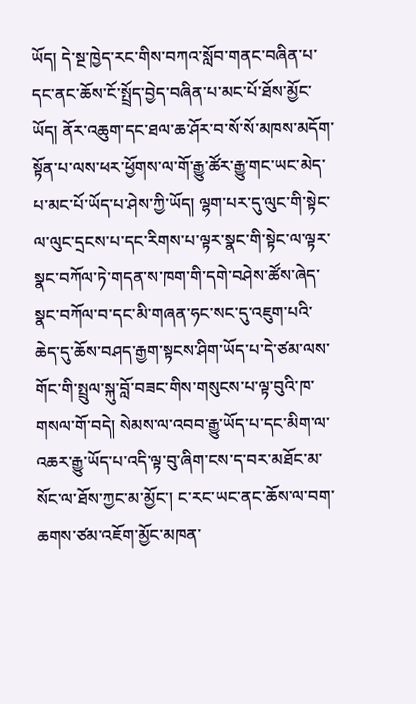ཡོད། དེ་སྔ་ཁྱེད་རང་གིས་བཀའ་སློབ་གནང་བཞིན་པ་དང་ནང་ཆོས་ངོ་སྤྲོད་བྱེད་བཞིན་པ་མང་པོ་ཐོས་མྱོང་ཡོད། ནོར་འཆུག་དང་ཐལ་ཆ་ཤོར་བ་སོ་སོ་མཁས་མདོག་སྟོན་པ་ལས་ཕར་ཕྱོགས་ལ་གོ་རྒྱུ་ཚོར་རྒྱུ་གང་ཡང་མེད་པ་མང་པོ་ཡོད་པ་ཤེས་ཀྱི་ཡོད། ལྷག་པར་དུ་ལུང་གི་སྟེང་ལ་ལུང་དྲངས་པ་དང་རིགས་པ་ལྟར་སྣང་གི་སྟེང་ལ་ལྟར་སྣང་བཀོལ་ཏེ་གདན་ས་ཁག་གི་དགེ་བཤེས་ཚོས་ཞེད་སྣང་བཀོལ་བ་དང་མི་གཞན་ཧང་སང་དུ་འཇུག་པའི་ཆེད་དུ་ཆོས་བཤད་རྒྱག་སྟངས་ཤིག་ཡོད་པ་དེ་ཙམ་ལས་གོང་གི་སྤྲུལ་སྐུ་བློ་བཟང་གིས་གསུངས་པ་ལྟ་བུའི་ཁ་གསལ་གོ་བདེ། སེམས་ལ་འབབ་རྒྱུ་ཡོད་པ་དང་མིག་ལ་འཆར་རྒྱུ་ཡོད་པ་འདི་ལྟ་བུ་ཞིག་ངས་ད་བར་མཐོང་མ་སོང་ལ་ཐོས་ཀྱང་མ་མྱོང་། ང་རང་ཡང་ནང་ཆོས་ལ་བག་ཆགས་ཙམ་འཇོག་མྱོང་མཁན་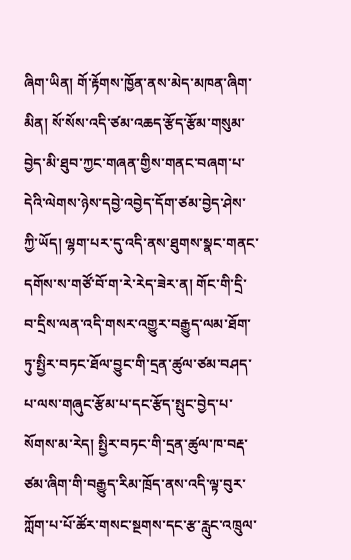ཞིག་ཡིན། གོ་རྟོགས་ཁྱོན་ནས་མེད་མཁན་ཞིག་མིན། སོ་སོས་འདི་ཙམ་འཆད་རྩོད་རྩོམ་གསུམ་བྱེད་མི་ཐུབ་ཀྱང་གཞན་གྱིས་གནང་བཞག་པ་དེའི་ལེགས་ཉེས་དབྱེ་འབྱེད་དོག་ཙམ་བྱེད་ཤེས་ཀྱི་ཡོད། ལྷག་པར་དུ་འདི་ནས་ཐུགས་སྣང་གནང་དགོས་ས་གཙོ་བོ་ག་རེ་རེད་ཟེར་ན། གོང་གི་དྲི་བ་དྲིས་ལན་འདི་གསར་འགྱུར་བརྒྱུད་ལམ་ཐོག་ཏུ་སྤྱིར་བཏང་ཐོལ་བྱུང་གི་དྲན་ཚུལ་ཙམ་བཤད་པ་ལས་གཞུང་རྩོམ་པ་དང་རྩོད་སྤུང་བྱེད་པ་སོགས་མ་རེད། སྤྱིར་བཏང་གི་དྲན་ཚུལ་ཁ་བརྡ་ཙམ་ཞིག་གི་བརྒྱུད་རིམ་ཁྲོད་ནས་འདི་ལྟ་བུར་ཀློག་པ་པོ་ཚོར་གསང་སྔགས་དང་རྩ་རླུང་འཁྲུལ་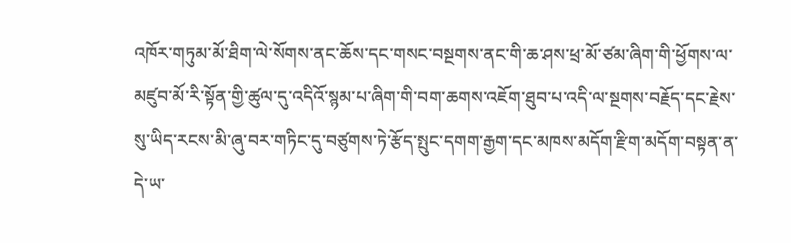འཁོར་གཏུམ་མོ་ཐིག་ལེ་སོགས་ནང་ཆོས་དང་གསང་བསྔགས་ནང་གི་ཆ་ཤས་ཕྲ་མོ་ཙམ་ཞིག་གི་ཕྱོགས་ལ་མཛུབ་མོ་རི་སྟོན་གྱི་ཚུལ་དུ་འདིའོ་སྙམ་པ་ཞིག་གི་བག་ཆགས་འཇོག་ཐུབ་པ་འདི་ལ་སྔགས་བརྗོད་དང་རྗེས་སུ་ཡིད་རངས་མི་ཞུ་བར་གཏིང་དུ་བཙུགས་ཏེ་རྩོད་སྤུང་དགག་རྒྱག་དང་མཁས་མདོག་རྫིག་མདོག་བསྟན་ན་དེ་ཡ་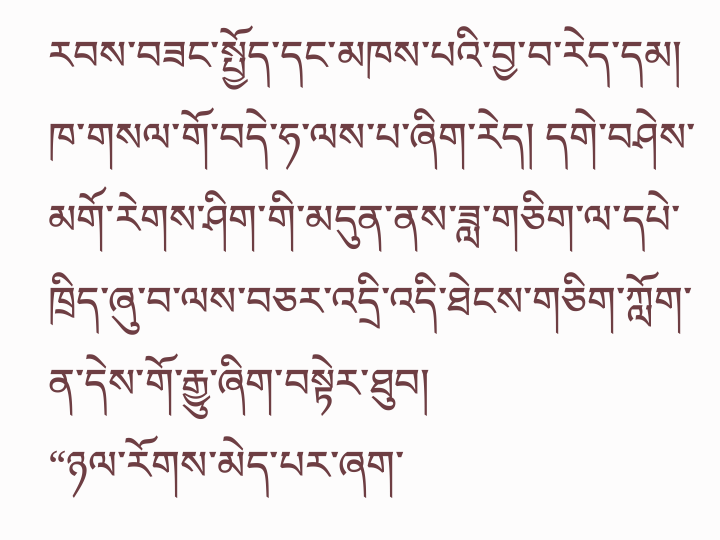རབས་བཟང་སྤྱོད་དང་མཁས་པའི་བྱ་བ་རེད་དམ།
ཁ་གསལ་གོ་བདེ་ཧ་ལས་པ་ཞིག་རེད། དགེ་བཤེས་མགོ་རེགས་ཤིག་གི་མདུན་ནས་ཟླ་གཅིག་ལ་དཔེ་ཁྲིད་ཞུ་བ་ལས་བཅར་འདྲི་འདི་ཐེངས་གཅིག་ཀློག་ན་དེས་གོ་རྒྱུ་ཞིག་བསྟེར་ཐུབ།
“ཉལ་རོགས་མེད་པར་ཞག་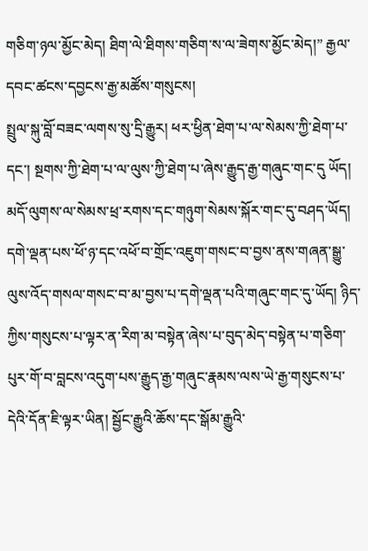གཅིག་ཉལ་མྱོང་མེད། ཐིག་ལེ་ཐིགས་གཅིག་ས་ལ་ཟེགས་མྱོང་མེད།” རྒྱལ་དབང་ཚངས་དབྱངས་རྒྱ་མཚོས་གསུངས།
སྤྲུལ་སྐུ་བློ་བཟང་ལགས་སུ་དྲི་རྒྱུར། ཕར་ཕྱིན་ཐེག་པ་ལ་སེམས་ཀྱི་ཐེག་པ་དང་། སྔགས་ཀྱི་ཐེག་པ་ལ་ལུས་ཀྱི་ཐེག་པ་ཞེས་རྒྱུད་རྒྱ་གཞུང་གང་དུ ཡོད། མདོ་ལུགས་ལ་སེམས་ཕྲ་རགས་དང་གཉུག་སེམས་སྐོར་གང་དུ་བཤད་ཡོད། དགེ་ལྡན་པས་ཕོ་ཉ་དང་འཕོ་བ་གྲོང་འཇུག་གསང་བ་བྱས་ནས་གཞན་སྒྱུ་ལུས་འོད་གསལ་གསང་བ་མ་བྱས་པ་དགེ་ལྡན་པའི་གཞུང་གང་དུ་ཡོད། ཉིད་ཀྱིས་གསུངས་པ་ལྟར་ན་རིག་མ་བསྟེན་ཞེས་པ་བུད་མེད་བསྟེན་པ་གཅིག་པུར་གོ་བ་བླངས་འདུག་པས་རྒྱུད་རྒྱ་གཞུང་རྣམས་ལས་ཡེ་རྒྱ་གསུངས་པ་དེའི་དོན་ཇི་ལྟར་ཡིན། སྦྱོང་རྒྱུའི་ཆོས་དང་སྒོམ་རྒྱུའི་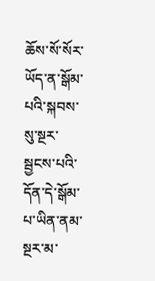ཆོས་སོ་སོར་ཡོད་ན་སྒོམ་པའི་སྐབས་སུ་སྔར་སྦྱངས་པའི་དོན་དེ་སྒོམ་པ་ཡིན་ནམ་སྔར་མ་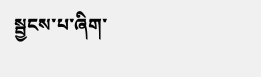སྦྱངས་པ་ཞིག་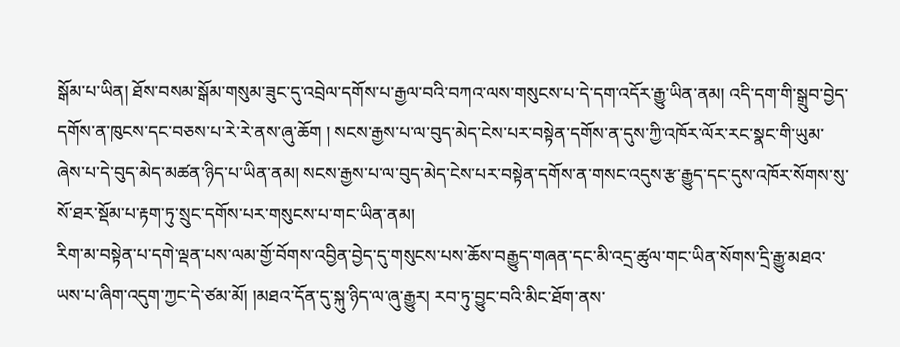སྒོམ་པ་ཡིན། ཐོས་བསམ་སྒོམ་གསུམ་ཟུང་དུ་འབྲེལ་དགོས་པ་རྒྱལ་བའི་བཀའ་ལས་གསུངས་པ་དེ་དག་འདོར་རྒྱུ་ཡིན་ནམ། འདི་དག་གི་སྒྲུབ་བྱེད་དགོས་ན་ཁུངས་དང་བཅས་པ་རེ་རེ་ནས་ཞུ་ཆོག ། སངས་རྒྱས་པ་ལ་བུད་མེད་ངེས་པར་བསྟེན་དགོས་ན་དུས་ཀྱི་འཁོར་ལོར་རང་སྣང་གི་ཡུམ་ཞེས་པ་དེ་བུད་མེད་མཚན་ཉིད་པ་ཡིན་ནམ། སངས་རྒྱས་པ་ལ་བུད་མེད་ངེས་པར་བསྟེན་དགོས་ན་གསང་འདུས་རྩ་རྒྱུད་དང་དུས་འཁོར་སོགས་སུ་སོ་ཐར་སྡོམ་པ་རྟག་ཏུ་སྲུང་དགོས་པར་གསུངས་པ་གང་ཡིན་ནམ།
རིག་མ་བསྟེན་པ་དགེ་ལྡན་པས་ལམ་གྱོ་བོགས་འབྱིན་བྱེད་དུ་གསུངས་པས་ཆོས་བརྒྱུད་གཞན་དང་མི་འདྲ་ཚུལ་གང་ཡིན་སོགས་དྲི་རྒྱུ་མཐའ་ཡས་པ་ཞིག་འདུག་ཀྱང་དེ་ཙམ་མོ། །མཐའ་དོན་དུ་སྐུ་ཉིད་ལ་ཞུ་རྒྱུར། རབ་ཏུ་བྱུང་བའི་མིང་ཐོག་ནས་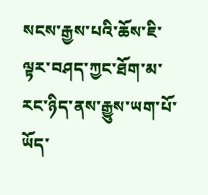སངས་རྒྱས་པའི་ཆོས་ཇི་ལྟར་བཤད་ཀྱང་ཐོག་མ་རང་ཉིད་ནས་རྒྱུས་ཡག་པོ་ཡོད་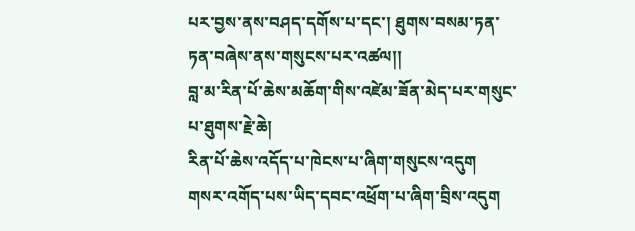པར་བྱས་ནས་བཤད་དགོས་པ་དང་། ཐུགས་བསམ་ཏན་ཏན་བཞེས་ནས་གསུངས་པར་འཚལ།།
བླ་མ་རིན་པོ་ཆེས་མཆོག་གིས་འཛེམ་ཟོན་མེད་པར་གསུང་པ་ཐུགས་རྗེ་ཆེ།
རིན་པོ་ཆེས་འདོད་པ་ཁེངས་པ་ཞིག་གསུངས་འདུག གསར་འགོད་པས་ཡིད་དབང་འཕྲོག་པ་ཞིག་བྲིས་འདུག